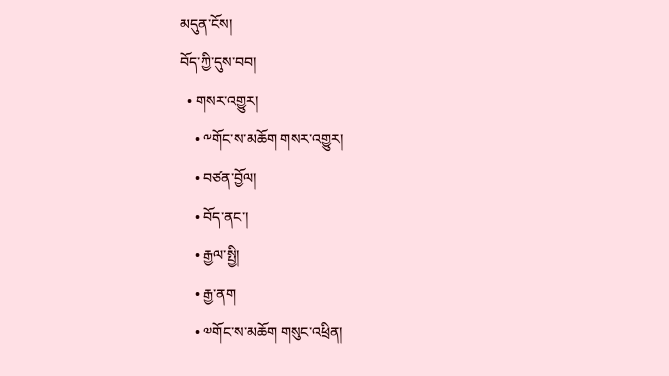མདུན་ངོས།
བོད་ཀྱི་དུས་བབ།
  • གསར་འགྱུར།
    • ༸གོང་ས་མཆོག གསར་འགྱུར།
    • བཙན་བྱོལ།
    • བོད་ནང་།
    • རྒྱལ་སྤྱི།
    • རྒྱ་ནག
    • ༧གོང་ས་མཆོག གསུང་འཕྲིན།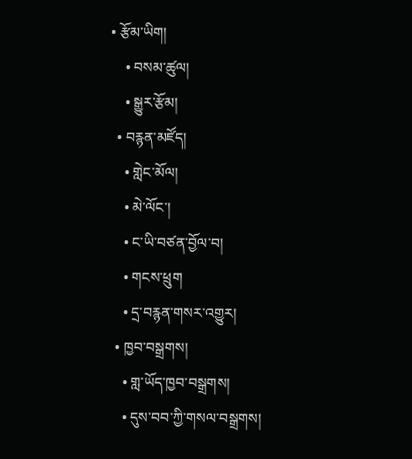• རྩོམ་ཡིག།
    • བསམ་ཚུལ།
    • སྒྱུར་རྩོམ།
  • བརྙན་མཛོད།
    • གླེང་མོལ།
    • མེ་ལོང་།
    • ང་ཡི་བཙན་བྱོལ་བ།
    • གངས་ཕྲུག
    • དྲ་བརྙན་གསར་འགྱུར།
  • ཁྱབ་བསྒྲགས།
    • གླ་ཡོད་ཁྱབ་བསྒྲགས།
    • དུས་བབ་ཀྱི་གསལ་བསྒྲགས།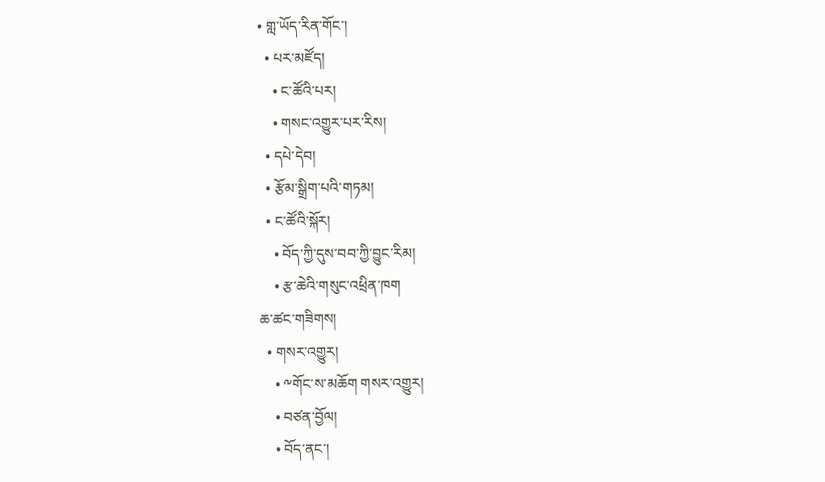• གླ་ཡོད་རིན་གོང་།
  • པར་མཛོད།
    • ང་ཚོའི་པར།
    • གསང་འགྱུར་པར་རིས།
  • དཔེ་དེབ།
  • རྩོམ་སྒྲིག་པའི་གཏམ།
  • ང་ཚོའི་སྐོར།
    • བོད་ཀྱི་དུས་བབ་ཀྱི་བྱུང་རིམ།
    • རྩ་ཆེའི་གསུང་འཕྲིན་ཁག
ཆ་ཚང་གཟིགས།
  • གསར་འགྱུར།
    • ༸གོང་ས་མཆོག གསར་འགྱུར།
    • བཙན་བྱོལ།
    • བོད་ནང་།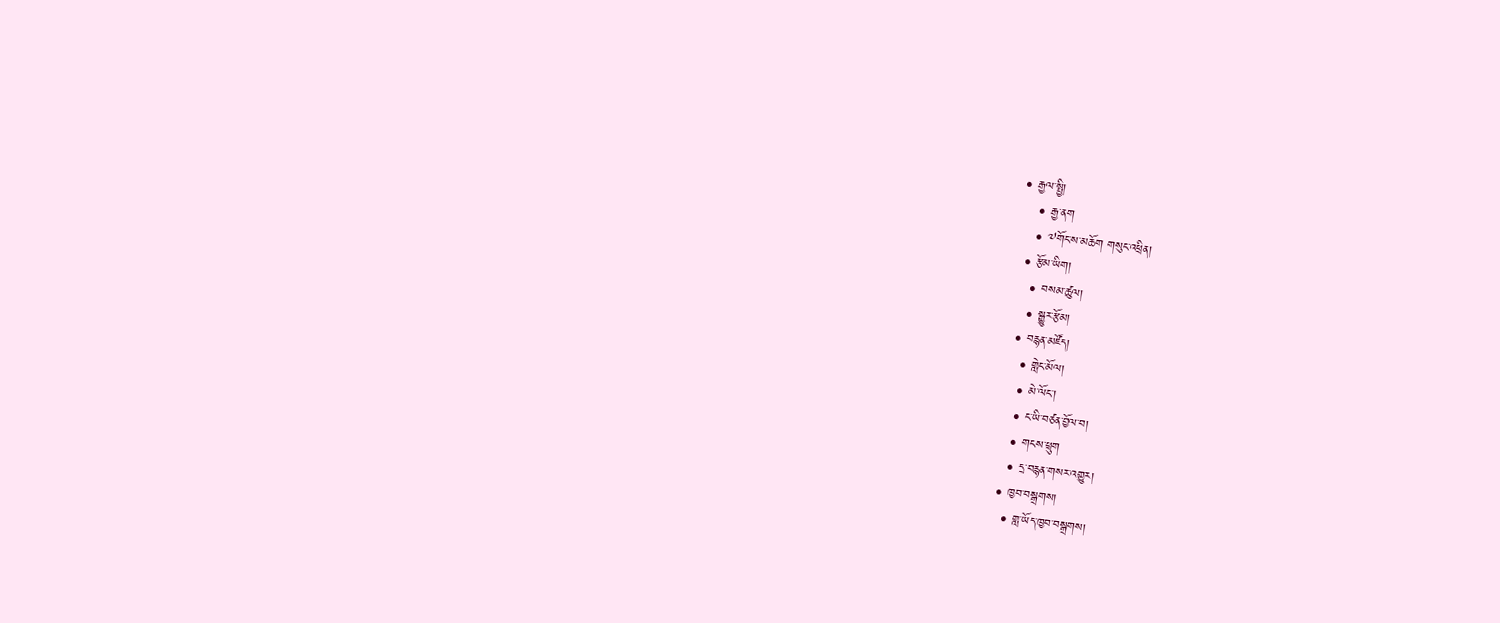• རྒྱལ་སྤྱི།
    • རྒྱ་ནག
    • ༧གོང་ས་མཆོག གསུང་འཕྲིན།
  • རྩོམ་ཡིག།
    • བསམ་ཚུལ།
    • སྒྱུར་རྩོམ།
  • བརྙན་མཛོད།
    • གླེང་མོལ།
    • མེ་ལོང་།
    • ང་ཡི་བཙན་བྱོལ་བ།
    • གངས་ཕྲུག
    • དྲ་བརྙན་གསར་འགྱུར།
  • ཁྱབ་བསྒྲགས།
    • གླ་ཡོད་ཁྱབ་བསྒྲགས།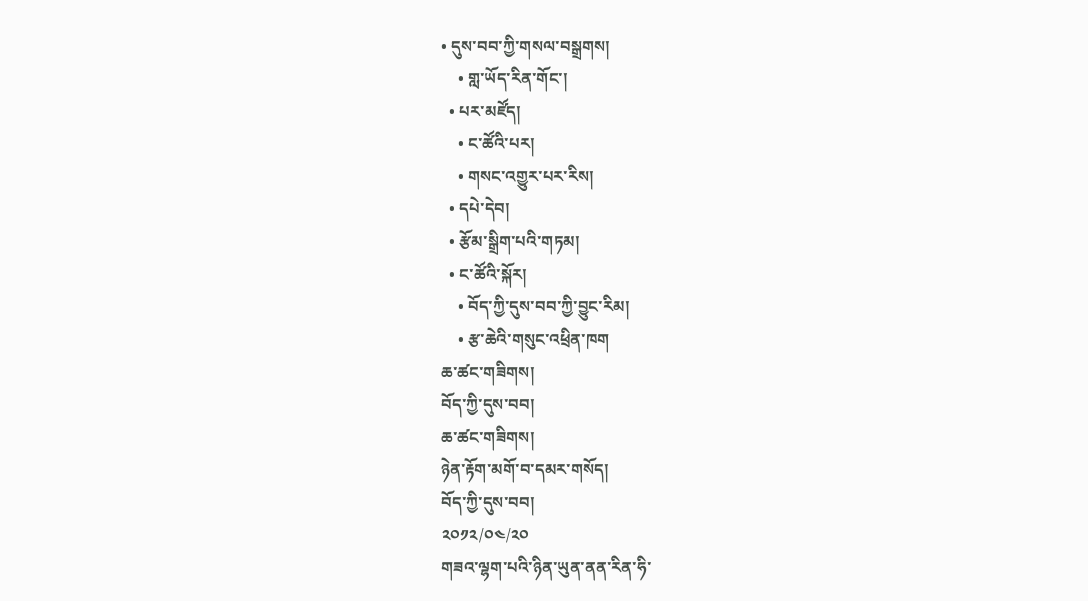• དུས་བབ་ཀྱི་གསལ་བསྒྲགས།
    • གླ་ཡོད་རིན་གོང་།
  • པར་མཛོད།
    • ང་ཚོའི་པར།
    • གསང་འགྱུར་པར་རིས།
  • དཔེ་དེབ།
  • རྩོམ་སྒྲིག་པའི་གཏམ།
  • ང་ཚོའི་སྐོར།
    • བོད་ཀྱི་དུས་བབ་ཀྱི་བྱུང་རིམ།
    • རྩ་ཆེའི་གསུང་འཕྲིན་ཁག
ཆ་ཚང་གཟིགས།
བོད་ཀྱི་དུས་བབ།
ཆ་ཚང་གཟིགས།
ཉེན་རྟོག་མགོ་བ་དམར་གསོད།
བོད་ཀྱི་དུས་བབ།
༢༠༡༢/༠༤/༢༠
གཟའ་ལྷག་པའི་ཉིན་ཡུན་ནན་རིན་ཧི་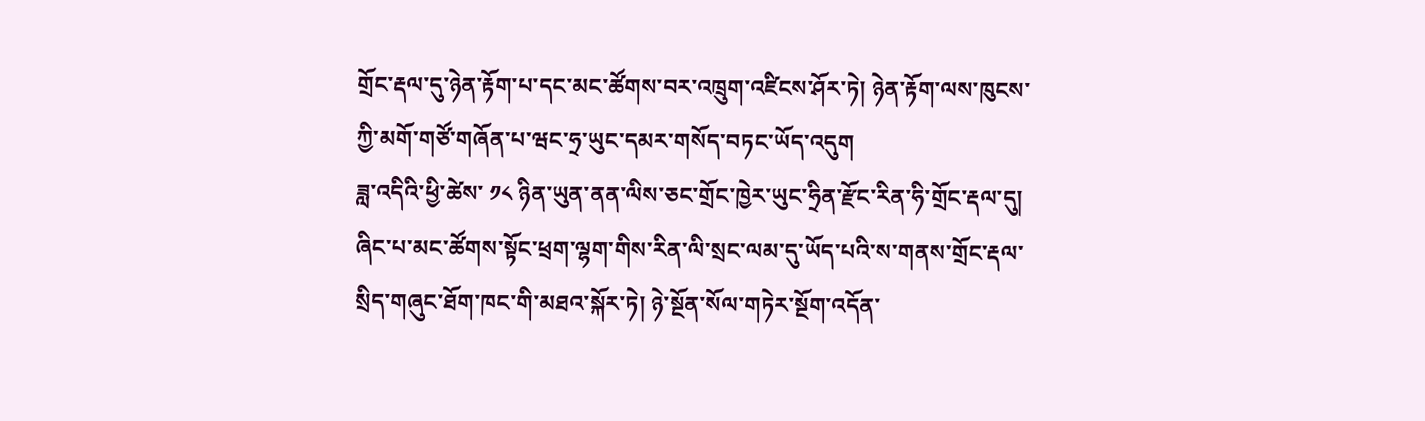གྲོང་རྡལ་དུ་ཉེན་རྟོག་པ་དང་མང་ཚོགས་བར་འཁྲུག་འཛིངས་ཤོར་ཏེ། ཉེན་རྟོག་ལས་ཁུངས་ཀྱི་མགོ་གཙོ་གཞོན་པ་ཝང་ཧྲ་ཡུང་དམར་གསོད་བཏང་ཡོད་འདུག
ཟླ་འདིའི་ཕྱི་ཚེས་ ༡༨ ཉིན་ཡུན་ནན་ལིས་ཅང་གྲོང་ཁྱེར་ཡུང་ཧྲིན་རྫོང་རིན་ཧི་གྲོང་རྡལ་དུ། ཞིང་པ་མང་ཚོགས་སྟོང་ཕྲག་ལྷག་གིས་རིན་ལི་སྲང་ལམ་དུ་ཡོད་པའི་ས་གནས་གྲོང་རྡལ་སྲིད་གཞུང་ཐོག་ཁང་གི་མཐའ་སྐོར་ཏེ། ཉེ་སྔོན་སོལ་གཏེར་སྔོག་འདོན་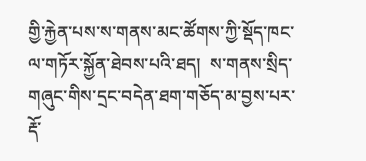གྱི་རྐྱེན་པས་ས་གནས་མང་ཚོགས་ཀྱི་སྡོད་ཁང་ལ་གཏོར་སྐྱོན་ཐེབས་པའི་ཐད།  ས་གནས་སྲིད་གཞུང་གིས་དྲང་བདེན་ཐག་གཅོད་མ་བྱས་པར་རྡོ་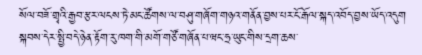སོལ་བཟོ་གྲྭའི་རྒྱབ་རྩར་ལངས་ཏེ་མང་ཚོགས་ལ་བཤུ་གཞོག་གཉའ་གནོན་བྱས་པར་ངོ་རྒོལ་སྐད་འབོད་བྱས་ཡོད་འདུག
སྐབས་དེར་སྤྱི་བདེ་ཉེན་རྟོག་རུ་ཁག་གི་མགོ་གཙོ་གཞོན་པ་ཝང་ཧྲ་ཡུང་གིས་དྲག་ཆས་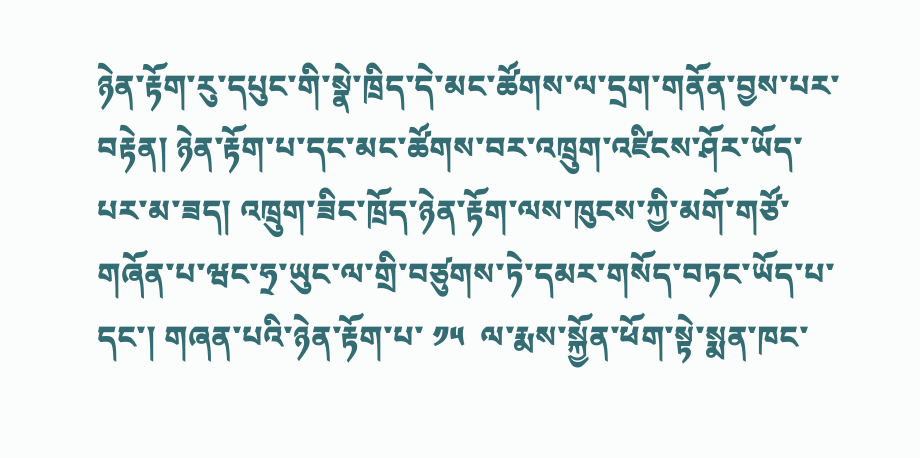ཉེན་རྟོག་རུ་དཔུང་གི་སྣེ་ཁྲིད་དེ་མང་ཚོགས་ལ་དྲག་གནོན་བྱས་པར་བརྟེན། ཉེན་རྟོག་པ་དང་མང་ཚོགས་བར་འཁྲུག་འཛིངས་ཤོར་ཡོད་པར་མ་ཟད། འཁྲུག་ཟིང་ཁྲོད་ཉེན་རྟོག་ལས་ཁུངས་ཀྱི་མགོ་གཙོ་གཞོན་པ་ཝང་ཧྲ་ཡུང་ལ་གྲི་བཙུགས་ཏེ་དམར་གསོད་བཏང་ཡོད་པ་དང་། གཞན་པའི་ཉེན་རྟོག་པ་ ༡༥  ལ་རྨས་སྐྱོན་ཕོག་སྟེ་སྨན་ཁང་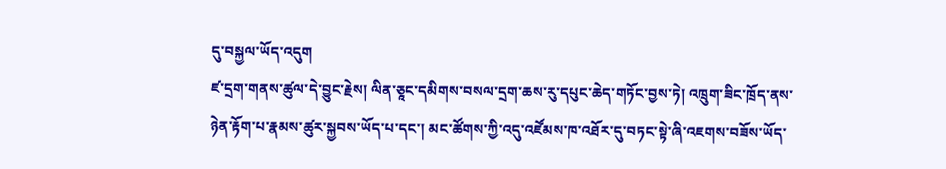དུ་བསྐྱལ་ཡོད་འདུག
ཛ་དྲག་གནས་ཚུལ་དེ་བྱུང་རྗེས། ལིན་ཅཱང་དམིགས་བསལ་དྲག་ཆས་རུ་དཔུང་ཆེད་གཏོང་བྱས་ཏེ། འཁྲུག་ཟིང་ཁྲོད་ནས་ཉེན་རྟོག་པ་རྣམས་ཚུར་སྐྱབས་ཡོད་པ་དང་། མང་ཚོགས་ཀྱི་འདུ་འཛོམས་ཁ་འཐོར་དུ་བཏང་སྟེ་ཞི་འཇགས་བཟོས་ཡོད་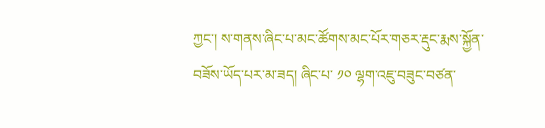ཀྱང་། ས་གནས་ཞིང་པ་མང་ཚོགས་མང་པོར་གཅར་རྡུང་རྨས་སྐྱོན་བཟོས་ཡོད་པར་མ་ཟད། ཞིང་པ་ ༡༠ ལྷག་འཇུ་བཟུང་བཙན་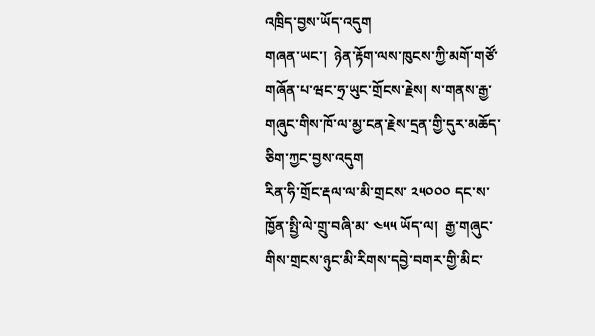འཁྲིད་བྱས་ཡོད་འདུག
གཞན་ཡང་།  ཉེན་རྟོག་ལས་ཁུངས་ཀྱི་མགོ་གཙོ་གཞོན་པ་ཝང་ཧྲ་ཡུང་གྲོངས་རྗེས། ས་གནས་རྒྱ་གཞུང་གིས་ཁོ་ལ་མྱ་ངན་རྗེས་དྲན་གྱི་དུར་མཆོད་ཅིག་ཀྱང་བྱས་འདུག
རིན་ཧི་གྲོང་རྡལ་ལ་མི་གྲངས་ ༢༥༠༠༠ དང་ས་ཁྱོན་སྤྱི་ལེ་གྲུ་བཞི་མ་ ༤༥༥ ཡོད་ལ།  རྒྱ་གཞུང་གིས་གྲངས་ཉུང་མི་རིགས་དབྱེ་བགར་གྱི་མིང་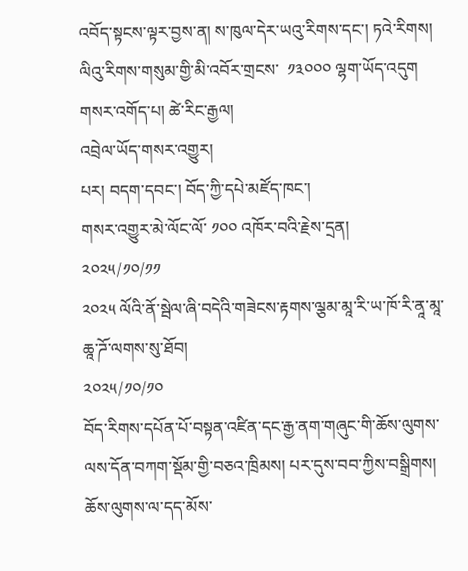འབོད་སྟངས་ལྟར་བྱས་ན། ས་ཁུལ་དེར་ཡའུ་རིགས་དང་། ཏའེ་རིགས། ལིའུ་རིགས་གསུམ་གྱི་མི་འབོར་གྲངས་  ༡༣༠༠༠ ལྷག་ཡོད་འདུག
གསར་འགོད་པ། ཚེ་རིང་རྒྱལ།
འབྲེལ་ཡོད་གསར་འགྱུར།
པར། བདག་དབང་། བོད་ཀྱི་དཔེ་མཛོད་ཁང་།
གསར་འགྱུར་མེ་ལོང་ལོ་ ༡༠༠ འཁོར་བའི་རྗེས་དྲན།
༢༠༢༥/༡༠/༡༡
༢༠༢༥ ལོའི་ནོ་སྦེལ་ཞི་བདེའི་གཟེངས་རྟགས་ལྕམ་མཱ་རི་ཡ་ཁོ་རི་ནཱ་མཱ་ཆཱ་ཌོ་ལགས་སུ་ཐོབ།
༢༠༢༥/༡༠/༡༠
བོད་རིགས་དཔོན་པོ་བསྟན་འཛིན་དང་རྒྱ་ནག་གཞུང་གི་ཆོས་ལུགས་ལས་དོན་བཀག་སྡོམ་གྱི་བཅའ་ཁྲིམས། པར་དུས་བབ་ཀྱིས་བསྒྲིགས།
ཆོས་ལུགས་ལ་དད་མོས་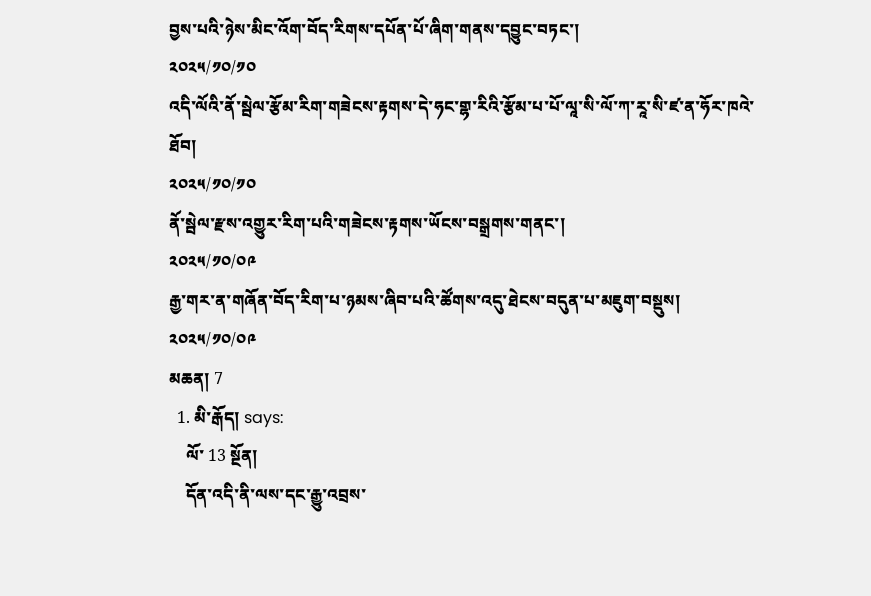བྱས་པའི་ཉེས་མིང་འོག་བོད་རིགས་དཔོན་པོ་ཞིག་གནས་དབྱུང་བཏང་།
༢༠༢༥/༡༠/༡༠
འདི་ལོའི་ནོ་སྦེལ་རྩོམ་རིག་གཟེངས་རྟགས་དེ་ཧང་གྷ་རིའི་རྩོམ་པ་པོ་ལཱ་སི་ལོ་ཀ་རཱ་སི་ཛ་ན་ཧོར་ཁའེ་ཐོབ།
༢༠༢༥/༡༠/༡༠
ནོ་སྦེལ་རྫས་འགྱུར་རིག་པའི་གཟེངས་རྟགས་ཡོངས་བསྒྲགས་གནང་།
༢༠༢༥/༡༠/༠༩
རྒྱ་གར་ན་གཞོན་བོད་རིག་པ་ཉམས་ཞིབ་པའི་ཚོགས་འདུ་ཐེངས་བདུན་པ་མཇུག་བསྡུས།
༢༠༢༥/༡༠/༠༩
མཆན། 7
  1. མི་རྒོད། says:
    ལོ་ 13 སྔོན།
    དོན་འདི་ནི་ལས་དང་རྒྱུ་འབྲས་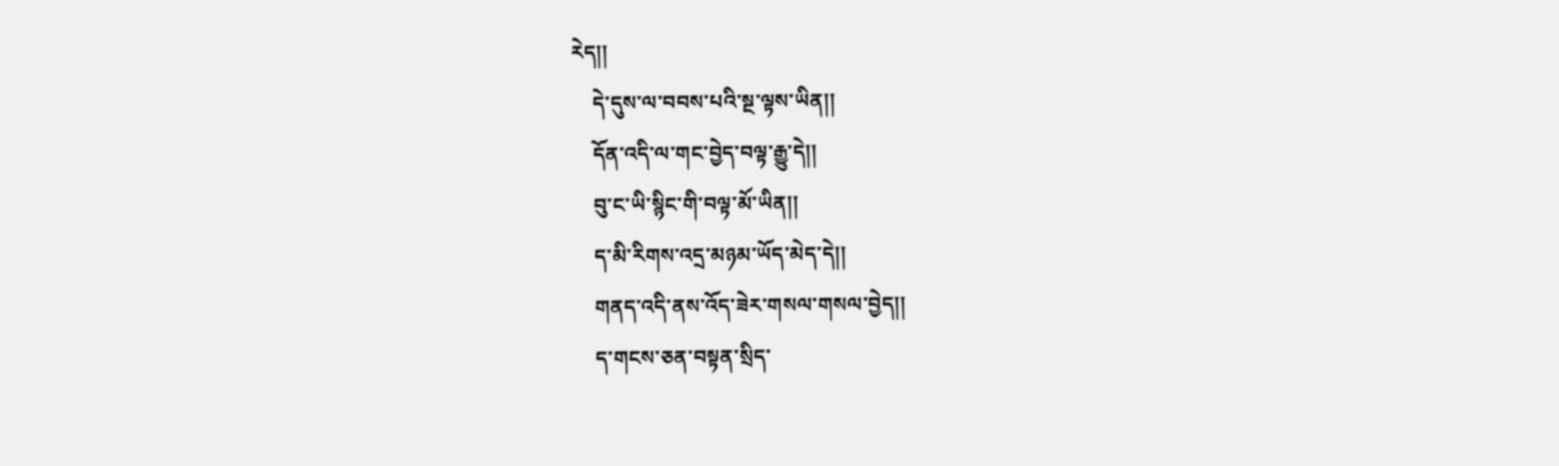རེད།།
    དེ་དུས་ལ་བབས་པའི་སྔ་ལྟས་ཡིན།།
    དོན་འདི་ལ་གང་བྱེད་བལྟ་རྒྱུ་དེ།།
    བུ་ང་ཡི་སྙིང་གི་བལྟ་མོ་ཡིན།།
    ད་མི་རིགས་འདྲ་མཉམ་ཡོད་མེད་དེ།།
    གནད་འདི་ནས་འོད་ཟེར་གསལ་གསལ་བྱེད།།
    ད་གངས་ཅན་བསྟན་སྲིད་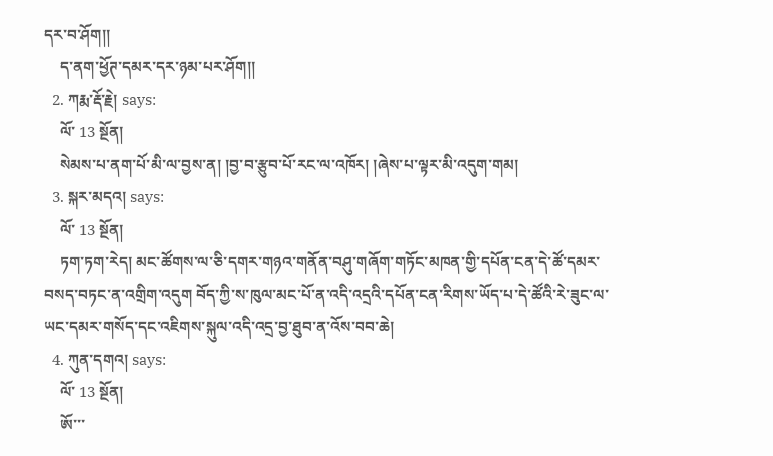དར་བ་ཤོག།།
    ད་ནག་ཕྱོཊ་དམར་དར་ཉམ་པར་ཤོག།།
  2. ཀརྨ་རྡོ་རྗེ། says:
    ལོ་ 13 སྔོན།
    སེམས་པ་ནག་པོ་མི་ལ་བྱས་ན། །བྱ་བ་རྩུབ་པོ་རང་ལ་འཁོར། །ཞེས་པ་ལྟར་མི་འདུག་གམ།
  3. སྐར་མདའ། says:
    ལོ་ 13 སྔོན།
    ཏག་ཏག་རེད། མང་ཚོགས་ལ་ཅི་དགར་གཉའ་གནོན་བཤུ་གཞོག་གཏོང་མཁན་གྱི་དཔོན་ངན་དེ་ཚོ་དམར་བསད་བཏང་ན་འགྲིག་འདུག བོད་ཀྱི་ས་ཁུལ་མང་པོ་ན་འདི་འདྲའི་དཔོན་ངན་རིགས་ཡོད་པ་དེ་ཚོའི་རེ་ཟུང་ལ་ཡང་དམར་གསོད་དང་འཇིགས་སྐུལ་འདི་འདྲ་བྱ་ཐུབ་ན་འོས་བབ་ཆེ།
  4. ཀུན་དགའ། says:
    ལོ་ 13 སྔོན།
    ཨོ་་་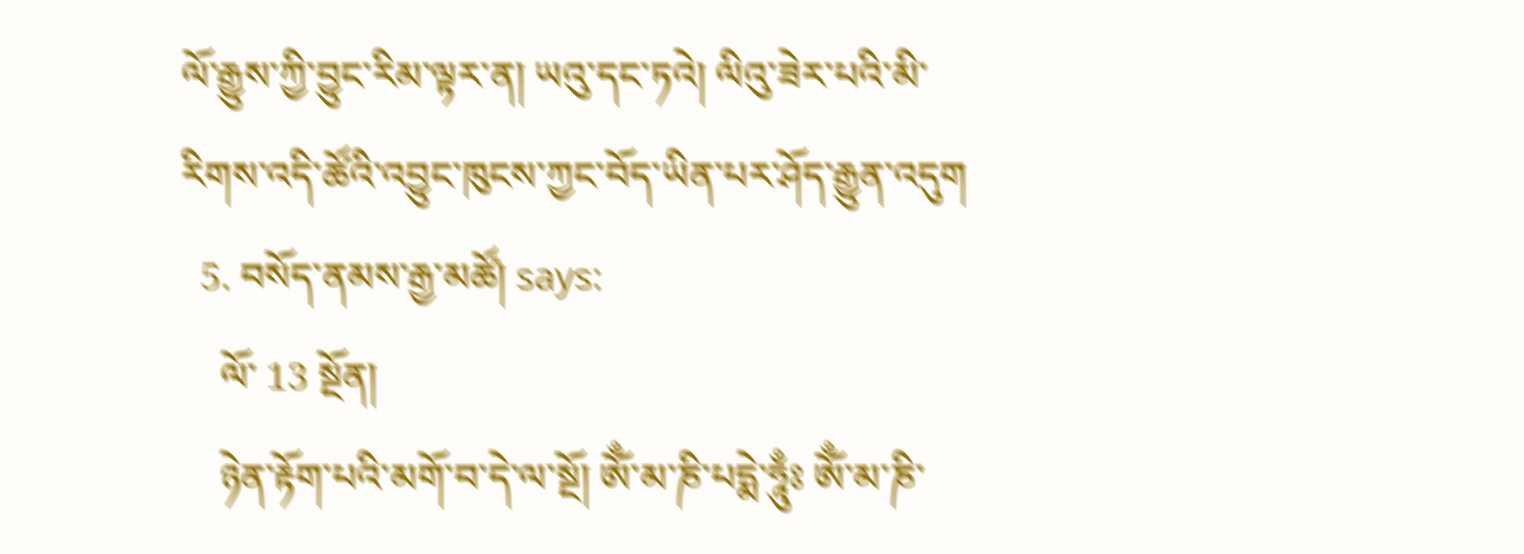ལོ་རྒྱུས་ཀྱི་བྱུང་རིམ་ལྟར་ན། ཡའུ་དང་ཏའེ། ལིའུ་ཟེར་པའི་མི་རིགས་འདི་ཚོའི་འབྱུང་ཁུངས་ཀྱང་བོད་ཡིན་པར་ཤོད་རྒྱུན་འདུག
  5. བསོད་ནམས་རྒྱ་མཚོ། says:
    ལོ་ 13 སྔོན།
    ཉེན་རྟོག་པའི་མགོ་བ་དེ་ལ་སྔོ། ཨོྃ་མ་ཎི་པདྨེ་ཧཱུྃཿ ཨོྃ་མ་ཎི་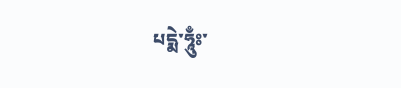པདྨེ་ཧཱུྃཿ་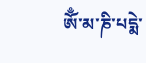ཨོྃ་མ་ཎི་པདྨེ་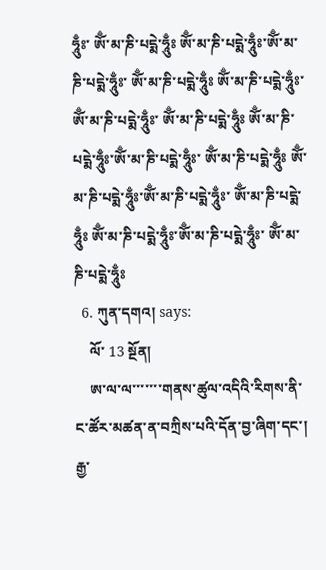ཧཱུྃཿ་ ཨོྃ་མ་ཎི་པདྨེ་ཧཱུྃཿ ཨོྃ་མ་ཎི་པདྨེ་ཧཱུྃཿ་ཨོྃ་མ་ཎི་པདྨེ་ཧཱུྃཿ་ ཨོྃ་མ་ཎི་པདྨེ་ཧཱུྃཿ ཨོྃ་མ་ཎི་པདྨེ་ཧཱུྃཿ་ཨོྃ་མ་ཎི་པདྨེ་ཧཱུྃཿ་ ཨོྃ་མ་ཎི་པདྨེ་ཧཱུྃཿ ཨོྃ་མ་ཎི་པདྨེ་ཧཱུྃཿ་ཨོྃ་མ་ཎི་པདྨེ་ཧཱུྃཿ་ ཨོྃ་མ་ཎི་པདྨེ་ཧཱུྃཿ ཨོྃ་མ་ཎི་པདྨེ་ཧཱུྃཿ་ཨོྃ་མ་ཎི་པདྨེ་ཧཱུྃཿ་ ཨོྃ་མ་ཎི་པདྨེ་ཧཱུྃཿ ཨོྃ་མ་ཎི་པདྨེ་ཧཱུྃཿ་ཨོྃ་མ་ཎི་པདྨེ་ཧཱུྃཿ་ ཨོྃ་མ་ཎི་པདྨེ་ཧཱུྃཿ
  6. ཀུན་དགའ། says:
    ལོ་ 13 སྔོན།
    ཨ་ལ་ལ་་་་་་་གནས་ཚུལ་འདིའི་རིགས་ནི་ང་ཚོར་མཚན་ན་བཀྲིས་པའི་དོན་བྱ་ཞིག་དང་། རྒྱ་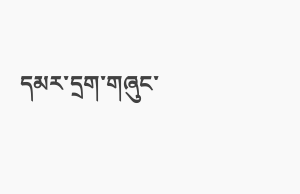དམར་དྲག་གཞུང་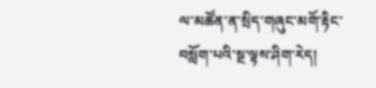ལ་མཚོན་ན་སྲིད་གཞུང་མགོ་རྟིང་བསློག་པའི་སྔ་ལྟས་ཤིག་རེད།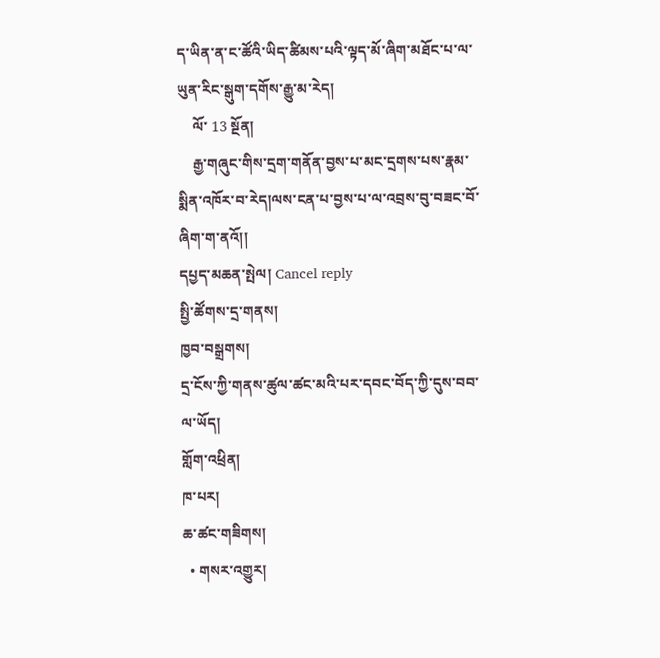ད་ཡིན་ན་ང་ཚོའི་ཡིད་ཚིམས་པའི་ལྟད་མོ་ཞིག་མཐོང་པ་ལ་ཡུན་རིང་སྒུག་དགོས་རྒྱུ་མ་རེད།
    ལོ་ 13 སྔོན།
    རྒྱ་གཞུང་གིས་དྲག་གནོན་བྱས་པ་མང་དྲགས་པས་རྣམ་སྨིན་འཁོར་བ་རེད།ལས་ངན་པ་བྱས་པ་ལ་འབྲས་བུ་བཟང་བོ་ཞིག་ག་ནའོ།།
དཔྱད་མཆན་སྤེལ། Cancel reply
སྤྱི་ཚོགས་དྲ་གནས།
ཁྱབ་བསྒྲགས།
དྲ་ངོས་ཀྱི་གནས་ཚུལ་ཚང་མའི་པར་དབང་བོད་ཀྱི་དུས་བབ་ལ་ཡོད།
གློག་འཕྲིན།
ཁ་པར།
ཆ་ཚང་གཟིགས།
  • གསར་འགྱུར།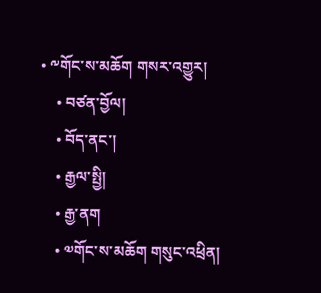• ༸གོང་ས་མཆོག གསར་འགྱུར།
    • བཙན་བྱོལ།
    • བོད་ནང་།
    • རྒྱལ་སྤྱི།
    • རྒྱ་ནག
    • ༧གོང་ས་མཆོག གསུང་འཕྲིན།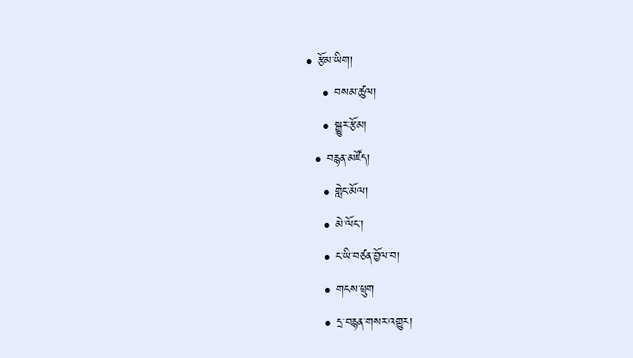• རྩོམ་ཡིག།
    • བསམ་ཚུལ།
    • སྒྱུར་རྩོམ།
  • བརྙན་མཛོད།
    • གླེང་མོལ།
    • མེ་ལོང་།
    • ང་ཡི་བཙན་བྱོལ་བ།
    • གངས་ཕྲུག
    • དྲ་བརྙན་གསར་འགྱུར།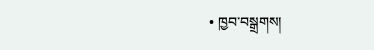• ཁྱབ་བསྒྲགས།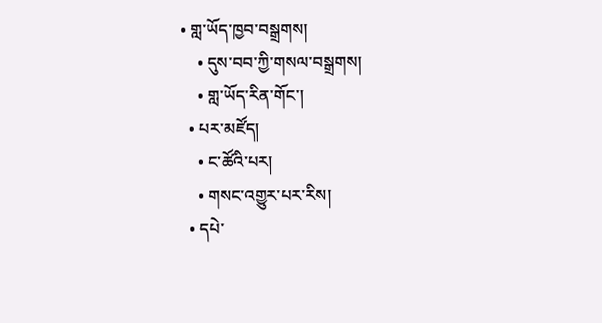• གླ་ཡོད་ཁྱབ་བསྒྲགས།
    • དུས་བབ་ཀྱི་གསལ་བསྒྲགས།
    • གླ་ཡོད་རིན་གོང་།
  • པར་མཛོད།
    • ང་ཚོའི་པར།
    • གསང་འགྱུར་པར་རིས།
  • དཔེ་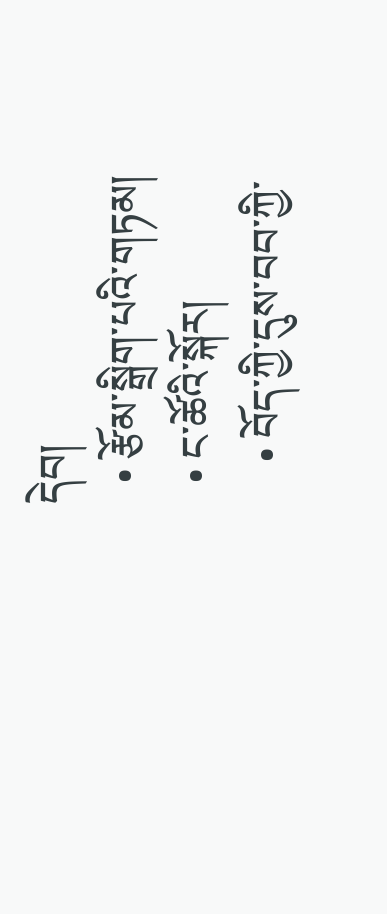དེབ།
  • རྩོམ་སྒྲིག་པའི་གཏམ།
  • ང་ཚོའི་སྐོར།
    • བོད་ཀྱི་དུས་བབ་ཀྱི་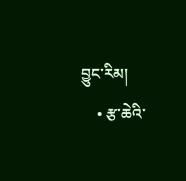བྱུང་རིམ།
    • རྩ་ཆེའི་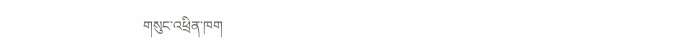གསུང་འཕྲིན་ཁག